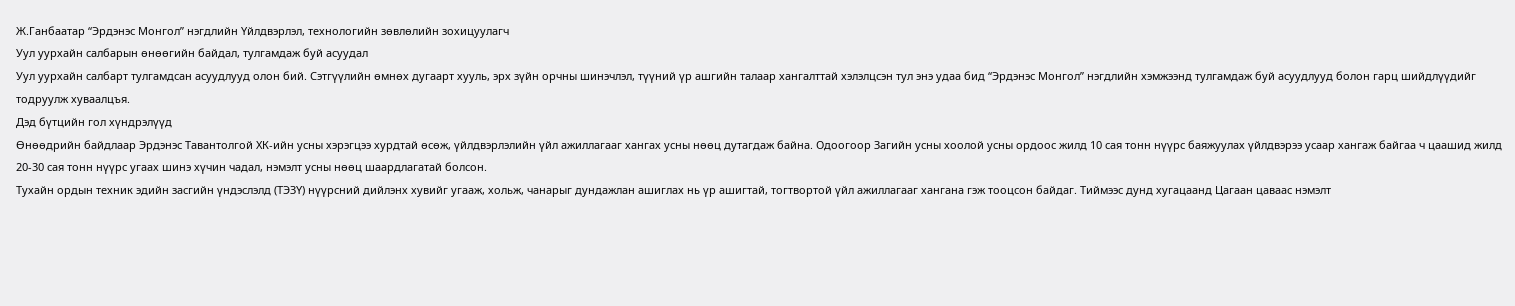Ж.Ганбаатар “Эрдэнэс Монгол” нэгдлийн Үйлдвэрлэл, технологийн зөвлөлийн зохицуулагч
Уул уурхайн салбарын өнөөгийн байдал, тулгамдаж буй асуудал
Уул уурхайн салбарт тулгамдсан асуудлууд олон бий. Сэтгүүлийн өмнөх дугаарт хууль, эрх зүйн орчны шинэчлэл, түүний үр ашгийн талаар хангалттай хэлэлцсэн тул энэ удаа бид “Эрдэнэс Монгол” нэгдлийн хэмжээнд тулгамдаж буй асуудлууд болон гарц шийдлүүдийг тодруулж хуваалцъя.
Дэд бүтцийн гол хүндрэлүүд
Өнөөдрийн байдлаар Эрдэнэс Тавантолгой ХК-ийн усны хэрэгцээ хурдтай өсөж, үйлдвэрлэлийн үйл ажиллагааг хангах усны нөөц дутагдаж байна. Одоогоор Загийн усны хоолой усны ордоос жилд 10 сая тонн нүүрс баяжуулах үйлдвэрээ усаар хангаж байгаа ч цаашид жилд 20-30 сая тонн нүүрс угаах шинэ хүчин чадал, нэмэлт усны нөөц шаардлагатай болсон.
Тухайн ордын техник эдийн засгийн үндэслэлд (ТЭЗҮ) нүүрсний дийлэнх хувийг угааж, хольж, чанарыг дундажлан ашиглах нь үр ашигтай, тогтвортой үйл ажиллагааг хангана гэж тооцсон байдаг. Тиймээс дунд хугацаанд Цагаан цаваас нэмэлт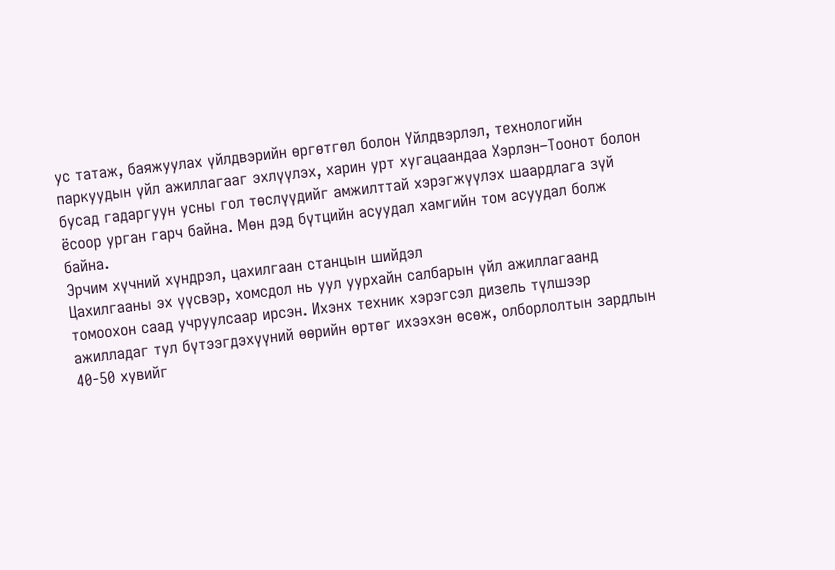ус татаж, баяжуулах үйлдвэрийн өргөтгөл болон Үйлдвэрлэл, технологийн паркуудын үйл ажиллагааг эхлүүлэх, харин урт хугацаандаа Хэрлэн–Тоонот болон бусад гадаргуун усны гол төслүүдийг амжилттай хэрэгжүүлэх шаардлага зүй ёсоор урган гарч байна. Мөн дэд бүтцийн асуудал хамгийн том асуудал болж байна.
Эрчим хүчний хүндрэл, цахилгаан станцын шийдэл
Цахилгааны эх үүсвэр, хомсдол нь уул уурхайн салбарын үйл ажиллагаанд томоохон саад учруулсаар ирсэн. Ихэнх техник хэрэгсэл дизель түлшээр ажилладаг тул бүтээгдэхүүний өөрийн өртөг ихээхэн өсөж, олборлолтын зардлын 40-50 хувийг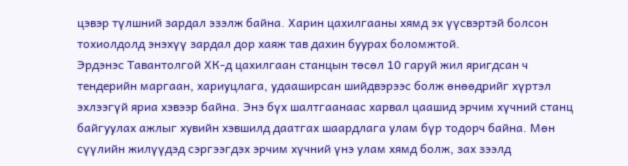цэвэр түлшний зардал эзэлж байна. Харин цахилгааны хямд эх үүсвэртэй болсон тохиолдолд энэхүү зардал дор хаяж тав дахин буурах боломжтой.
Эрдэнэс Тавантолгой ХК-д цахилгаан станцын төсөл 10 гаруй жил яригдсан ч тендерийн маргаан, хариуцлага, удааширсан шийдвэрээс болж өнөөдрийг хүртэл эхлээгүй яриа хэвээр байна. Энэ бүх шалтгаанаас харвал цаашид эрчим хүчний станц байгуулах ажлыг хувийн хэвшилд даатгах шаардлага улам бүр тодорч байна. Мөн сүүлийн жилүүдэд сэргээгдэх эрчим хүчний үнэ улам хямд болж, зах зээлд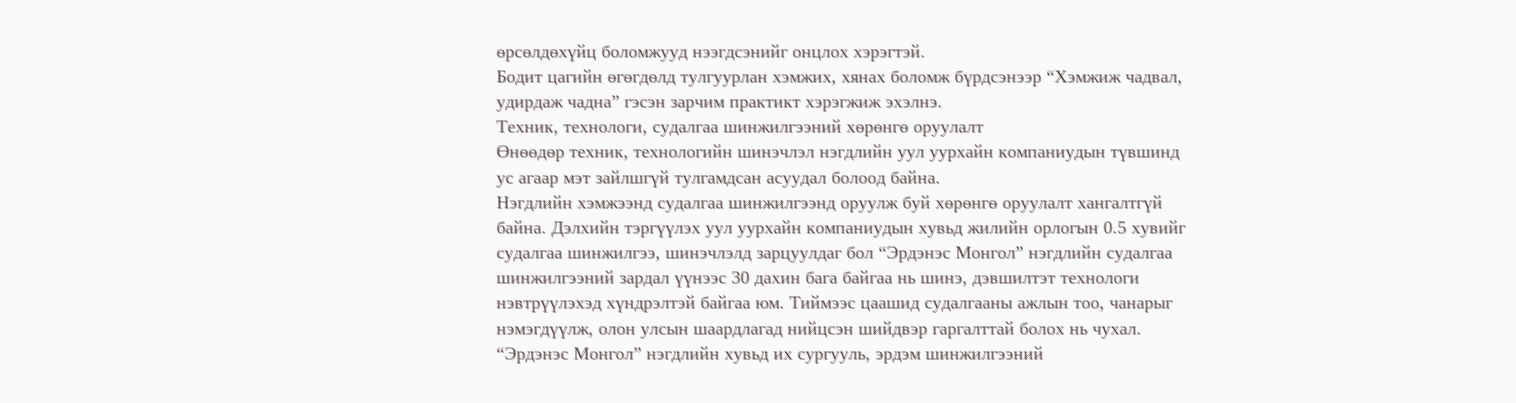өрсөлдөхүйц боломжууд нээгдсэнийг онцлох хэрэгтэй.
Бодит цагийн өгөгдөлд тулгуурлан хэмжих, хянах боломж бүрдсэнээр “Хэмжиж чадвал, удирдаж чадна” гэсэн зарчим практикт хэрэгжиж эхэлнэ.
Техник, технологи, судалгаа шинжилгээний хөрөнгө оруулалт
Өнөөдөр техник, технологийн шинэчлэл нэгдлийн уул уурхайн компаниудын түвшинд ус агаар мэт зайлшгүй тулгамдсан асуудал болоод байна.
Нэгдлийн хэмжээнд судалгаа шинжилгээнд оруулж буй хөрөнгө оруулалт хангалтгүй байна. Дэлхийн тэргүүлэх уул уурхайн компаниудын хувьд жилийн орлогын 0.5 хувийг судалгаа шинжилгээ, шинэчлэлд зарцуулдаг бол “Эрдэнэс Монгол” нэгдлийн судалгаа шинжилгээний зардал үүнээс 30 дахин бага байгаа нь шинэ, дэвшилтэт технологи нэвтрүүлэхэд хүндрэлтэй байгаа юм. Тиймээс цаашид судалгааны ажлын тоо, чанарыг нэмэгдүүлж, олон улсын шаардлагад нийцсэн шийдвэр гаргалттай болох нь чухал.
“Эрдэнэс Монгол” нэгдлийн хувьд их сургууль, эрдэм шинжилгээний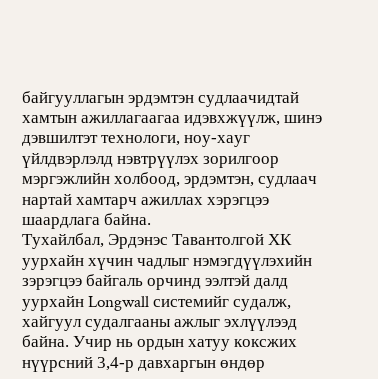байгууллагын эрдэмтэн судлаачидтай хамтын ажиллагаагаа идэвхжүүлж, шинэ дэвшилтэт технологи, ноу-хауг үйлдвэрлэлд нэвтрүүлэх зорилгоор мэргэжлийн холбоод, эрдэмтэн, судлаач нартай хамтарч ажиллах хэрэгцээ шаардлага байна.
Тухайлбал, Эрдэнэс Тавантолгой ХК уурхайн хүчин чадлыг нэмэгдүүлэхийн зэрэгцээ байгаль орчинд ээлтэй далд уурхайн Longwall системийг судалж, хайгуул судалгааны ажлыг эхлүүлээд байна. Учир нь ордын хатуу коксжих нүүрсний 3,4-р давхаргын өндөр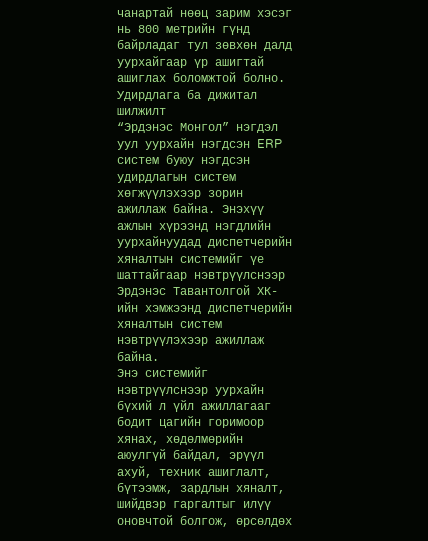чанартай нөөц зарим хэсэг нь 800 метрийн гүнд байрладаг тул зөвхөн далд уурхайгаар үр ашигтай ашиглах боломжтой болно.
Удирдлага ба дижитал шилжилт
“Эрдэнэс Монгол” нэгдэл уул уурхайн нэгдсэн ERP систем буюу нэгдсэн удирдлагын систем хөгжүүлэхээр зорин ажиллаж байна. Энэхүү ажлын хүрээнд нэгдлийн уурхайнуудад диспетчерийн хяналтын системийг үе шаттайгаар нэвтрүүлснээр Эрдэнэс Тавантолгой ХК-ийн хэмжээнд диспетчерийн хяналтын систем нэвтрүүлэхээр ажиллаж байна.
Энэ системийг нэвтрүүлснээр уурхайн бүхий л үйл ажиллагааг бодит цагийн горимоор хянах, хөдөлмөрийн аюулгүй байдал, эрүүл ахуй, техник ашиглалт, бүтээмж, зардлын хяналт, шийдвэр гаргалтыг илүү оновчтой болгож, өрсөлдөх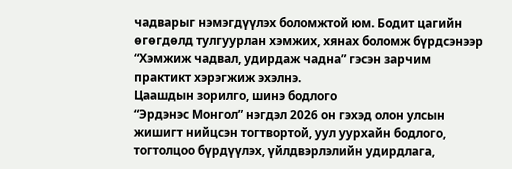чадварыг нэмэгдүүлэх боломжтой юм. Бодит цагийн өгөгдөлд тулгуурлан хэмжих, хянах боломж бүрдсэнээр “Хэмжиж чадвал, удирдаж чадна” гэсэн зарчим практикт хэрэгжиж эхэлнэ.
Цаашдын зорилго, шинэ бодлого
“Эрдэнэс Монгол” нэгдэл 2026 он гэхэд олон улсын жишигт нийцсэн тогтвортой, уул уурхайн бодлого, тогтолцоо бүрдүүлэх, үйлдвэрлэлийн удирдлага,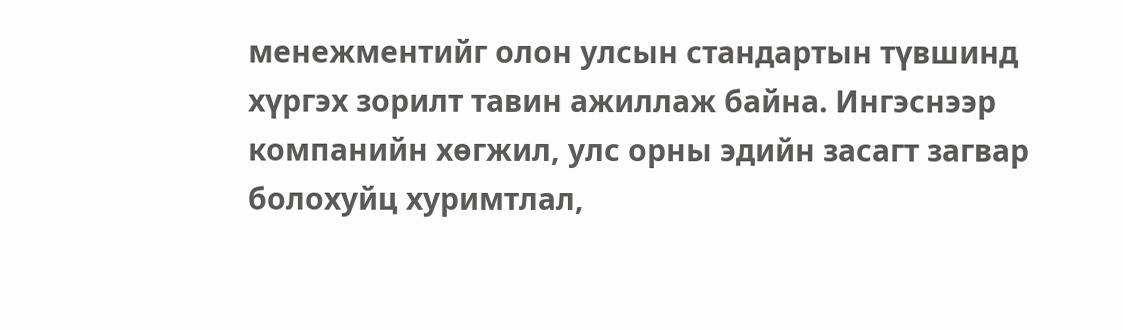менежментийг олон улсын стандартын түвшинд хүргэх зорилт тавин ажиллаж байна. Ингэснээр компанийн хөгжил, улс орны эдийн засагт загвар болохуйц хуримтлал,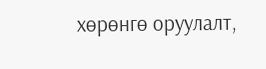хөрөнгө оруулалт,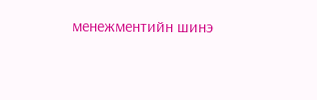менежментийн шинэ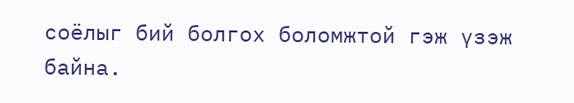соёлыг бий болгох боломжтой гэж үзэж байна.